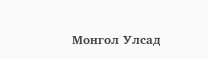Монгол Улсад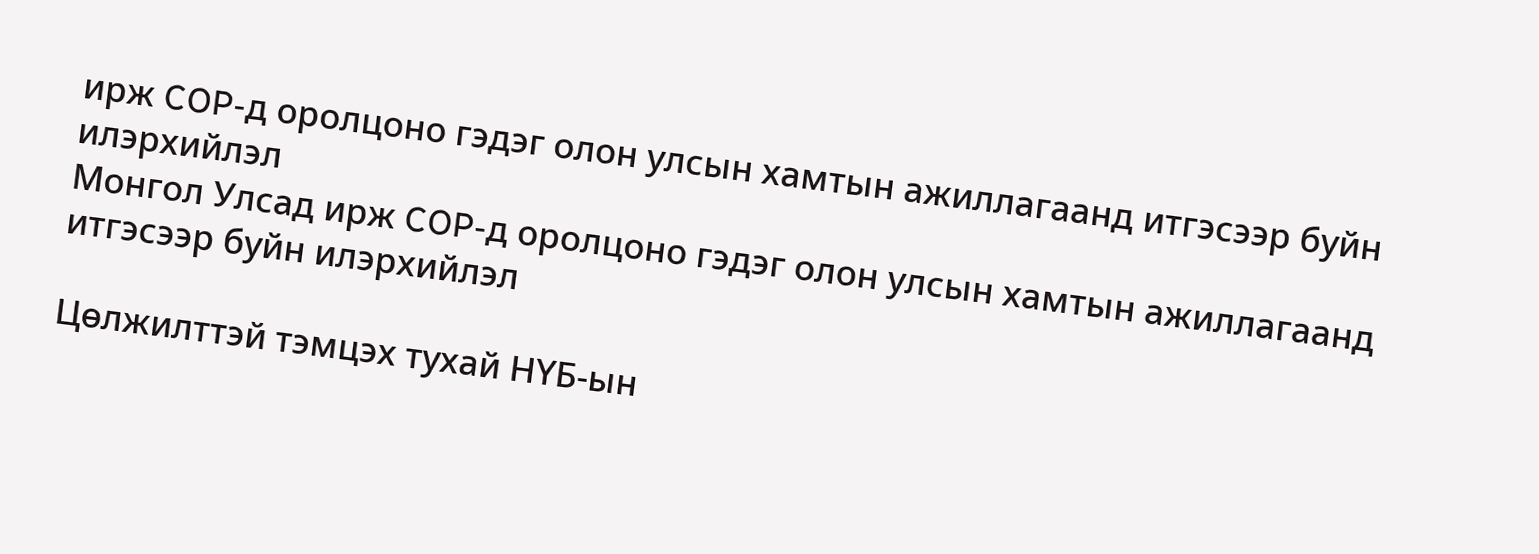ирж COP-д оролцоно гэдэг олон улсын хамтын ажиллагаанд итгэсээр буйн илэрхийлэл
Монгол Улсад ирж COP-д оролцоно гэдэг олон улсын хамтын ажиллагаанд итгэсээр буйн илэрхийлэл

Цөлжилттэй тэмцэх тухай НҮБ-ын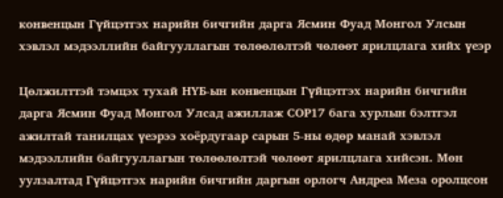конвенцын Гүйцэтгэх нарийн бичгийн дарга Ясмин Фуад Монгол Улсын хэвлэл мэдээллийн байгууллагын төлөөлөлтэй чөлөөт ярилцлага хийх үеэр

Цөлжилттэй тэмцэх тухай НҮБ-ын конвенцын Гүйцэтгэх нарийн бичгийн дарга Ясмин Фуад Монгол Улсад ажиллаж СОР17 бага хурлын бэлтгэл ажилтай танилцах үеэрээ хоёрдугаар сарын 5-ны өдөр манай хэвлэл мэдээллийн байгууллагын төлөөлөлтэй чөлөөт ярилцлага хийсэн. Мөн уулзалтад Гүйцэтгэх нарийн бичгийн даргын орлогч Андреа Меза оролцсон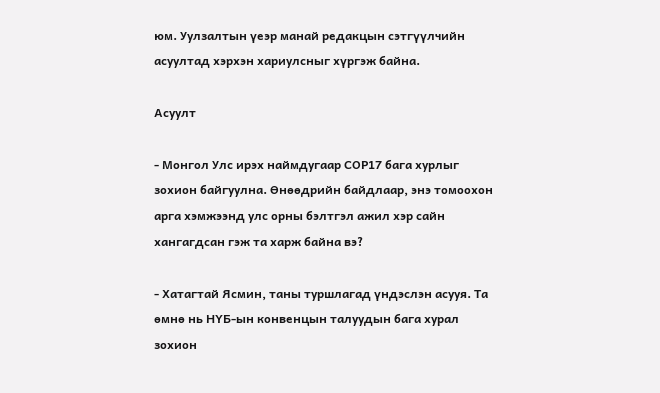юм. Уулзалтын үеэр манай редакцын сэтгүүлчийн асуултад хэрхэн хариулсныг хүргэж байна.

Асуулт

- Монгол Улс ирэх наймдугаар СОР17 бага хурлыг зохион байгуулна. Өнөөдрийн байдлаар, энэ томоохон арга хэмжээнд улс орны бэлтгэл ажил хэр сайн хангагдсан гэж та харж байна вэ?

- Хатагтай Ясмин, таны туршлагад үндэслэн асууя. Та өмнө нь НҮБ-ын конвенцын талуудын бага хурал зохион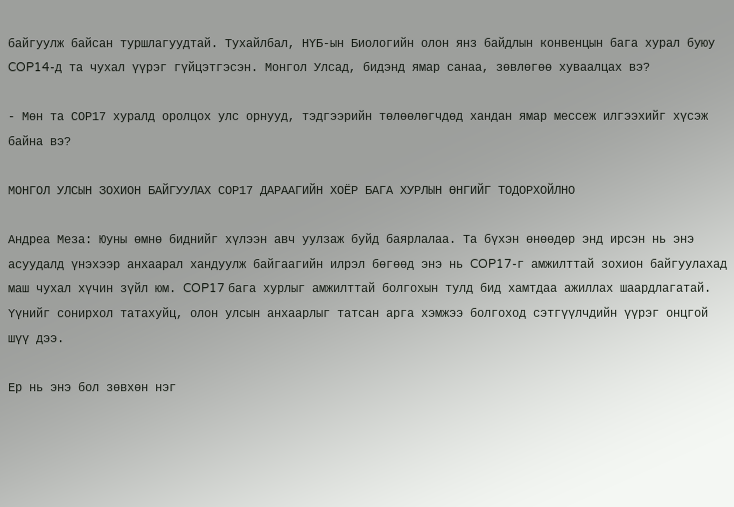байгуулж байсан туршлагуудтай. Тухайлбал, НҮБ-ын Биологийн олон янз байдлын конвенцын бага хурал буюу COP14-д та чухал үүрэг гүйцэтгэсэн. Монгол Улсад, бидэнд ямар санаа, зөвлөгөө хуваалцах вэ?

- Мөн та СОР17 хуралд оролцох улс орнууд, тэдгээрийн төлөөлөгчдөд хандан ямар мессеж илгээхийг хүсэж байна вэ?

МОНГОЛ УЛСЫН ЗОХИОН БАЙГУУЛАХ СОР17 ДАРААГИЙН ХОЁР БАГА ХУРЛЫН ӨНГИЙГ ТОДОРХОЙЛНО

Андреа Меза: Юуны өмнө биднийг хүлээн авч уулзаж буйд баярлалаа. Та бүхэн өнөөдөр энд ирсэн нь энэ асуудалд үнэхээр анхаарал хандуулж байгаагийн илрэл бөгөөд энэ нь COP17-г амжилттай зохион байгуулахад маш чухал хүчин зүйл юм. COP17 бага хурлыг амжилттай болгохын тулд бид хамтдаа ажиллах шаардлагатай. Үүнийг сонирхол татахуйц, олон улсын анхаарлыг татсан арга хэмжээ болгоход сэтгүүлчдийн үүрэг онцгой шүү дээ.

Ер нь энэ бол зөвхөн нэг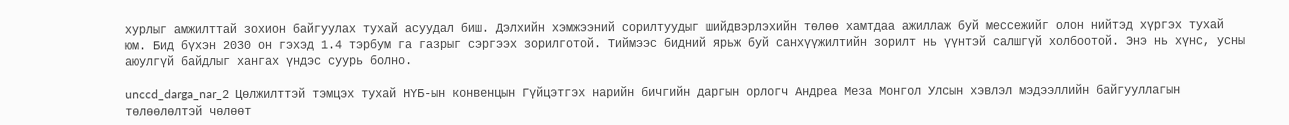хурлыг амжилттай зохион байгуулах тухай асуудал биш. Дэлхийн хэмжээний сорилтуудыг шийдвэрлэхийн төлөө хамтдаа ажиллаж буй мессежийг олон нийтэд хүргэх тухай юм. Бид бүхэн 2030 он гэхэд 1.4 тэрбум га газрыг сэргээх зорилготой. Тиймээс бидний ярьж буй санхүүжилтийн зорилт нь үүнтэй салшгүй холбоотой. Энэ нь хүнс, усны аюулгүй байдлыг хангах үндэс суурь болно.

unccd_darga_nar_2  Цөлжилттэй тэмцэх тухай НҮБ-ын конвенцын Гүйцэтгэх нарийн бичгийн даргын орлогч Андреа Меза Монгол Улсын хэвлэл мэдээллийн байгууллагын төлөөлөлтэй чөлөөт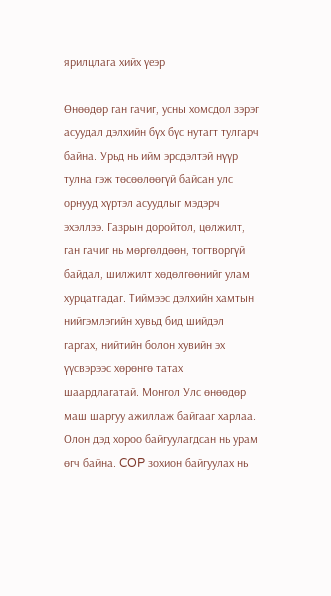ярилцлага хийх үеэр

Өнөөдөр ган гачиг, усны хомсдол зэрэг асуудал дэлхийн бүх бүс нутагт тулгарч байна. Урьд нь ийм эрсдэлтэй нүүр тулна гэж төсөөлөөгүй байсан улс орнууд хүртэл асуудлыг мэдэрч эхэллээ. Газрын доройтол, цөлжилт, ган гачиг нь мөргөлдөөн, тогтворгүй байдал, шилжилт хөдөлгөөнийг улам хурцатгадаг. Тиймээс дэлхийн хамтын нийгэмлэгийн хувьд бид шийдэл гаргах, нийтийн болон хувийн эх үүсвэрээс хөрөнгө татах шаардлагатай. Монгол Улс өнөөдөр маш шаргуу ажиллаж байгааг харлаа. Олон дэд хороо байгуулагдсан нь урам өгч байна. COP зохион байгуулах нь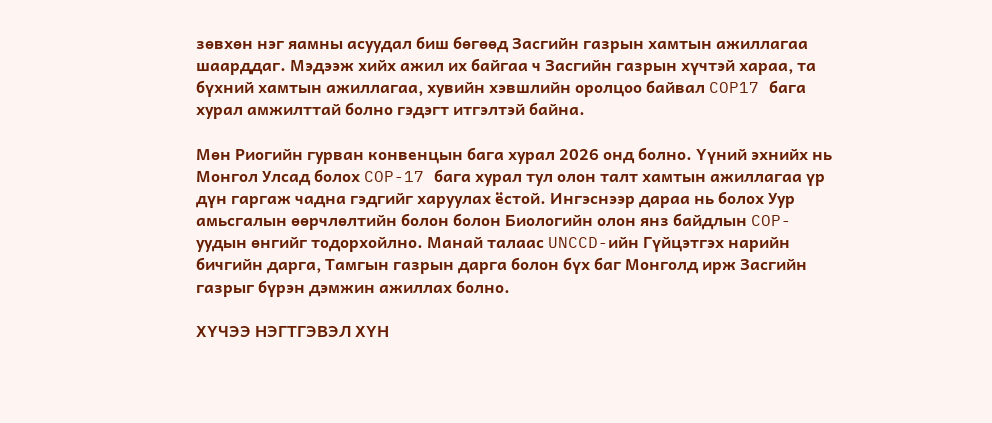зөвхөн нэг яамны асуудал биш бөгөөд Засгийн газрын хамтын ажиллагаа шаарддаг. Мэдээж хийх ажил их байгаа ч Засгийн газрын хүчтэй хараа, та бүхний хамтын ажиллагаа, хувийн хэвшлийн оролцоо байвал COP17 бага хурал амжилттай болно гэдэгт итгэлтэй байна.

Мөн Риогийн гурван конвенцын бага хурал 2026 онд болно. Үүний эхнийх нь Монгол Улсад болох COP-17 бага хурал тул олон талт хамтын ажиллагаа үр дүн гаргаж чадна гэдгийг харуулах ёстой. Ингэснээр дараа нь болох Уур амьсгалын өөрчлөлтийн болон болон Биологийн олон янз байдлын COP-уудын өнгийг тодорхойлно. Манай талаас UNCCD-ийн Гүйцэтгэх нарийн бичгийн дарга, Тамгын газрын дарга болон бүх баг Монголд ирж Засгийн газрыг бүрэн дэмжин ажиллах болно.

ХҮЧЭЭ НЭГТГЭВЭЛ ХҮН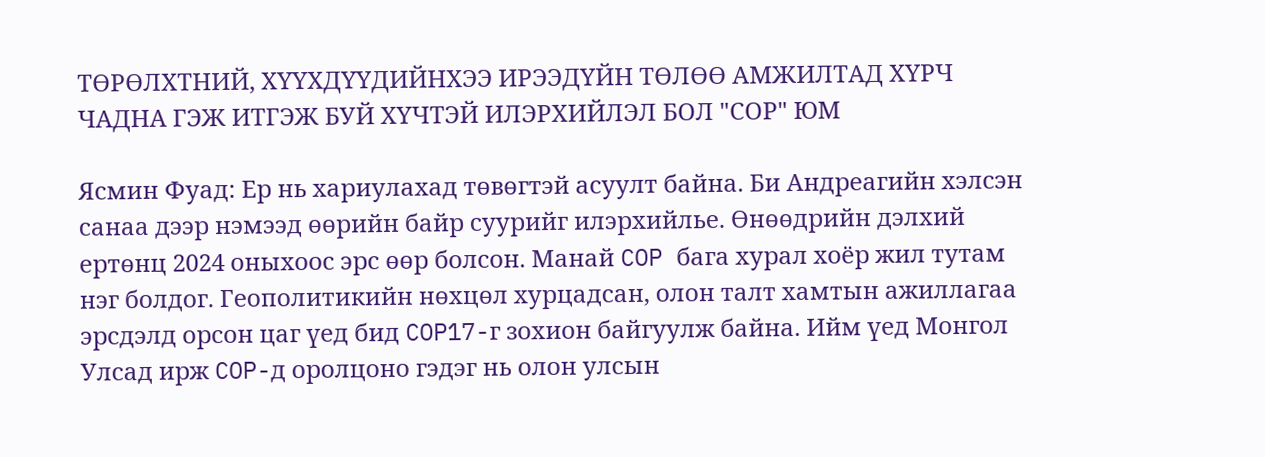ТӨРӨЛХТНИЙ, ХҮҮХДҮҮДИЙНХЭЭ ИРЭЭДҮЙН ТӨЛӨӨ АМЖИЛТАД ХҮРЧ ЧАДНА ГЭЖ ИТГЭЖ БУЙ ХҮЧТЭЙ ИЛЭРХИЙЛЭЛ БОЛ "СОР" ЮМ

Ясмин Фуад: Ер нь хариулахад төвөгтэй асуулт байна. Би Андреагийн хэлсэн санаа дээр нэмээд өөрийн байр суурийг илэрхийлье. Өнөөдрийн дэлхий ертөнц 2024 оныхоос эрс өөр болсон. Манай COP бага хурал хоёр жил тутам нэг болдог. Геополитикийн нөхцөл хурцадсан, олон талт хамтын ажиллагаа эрсдэлд орсон цаг үед бид COP17-г зохион байгуулж байна. Ийм үед Монгол Улсад ирж COP-д оролцоно гэдэг нь олон улсын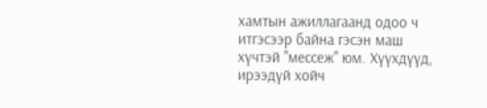хамтын ажиллагаанд одоо ч итгэсээр байна гэсэн маш хүчтэй "мессеж" юм. Хүүхдүүд, ирээдүй хойч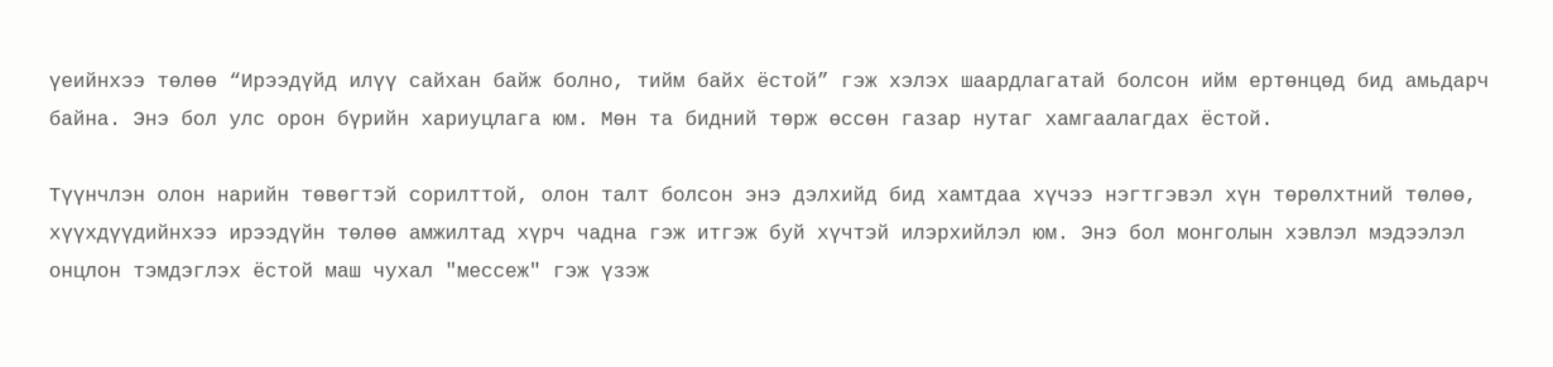үеийнхээ төлөө “Ирээдүйд илүү сайхан байж болно, тийм байх ёстой” гэж хэлэх шаардлагатай болсон ийм ертөнцөд бид амьдарч байна. Энэ бол улс орон бүрийн хариуцлага юм. Мөн та бидний төрж өссөн газар нутаг хамгаалагдах ёстой.

Түүнчлэн олон нарийн төвөгтэй сорилттой, олон талт болсон энэ дэлхийд бид хамтдаа хүчээ нэгтгэвэл хүн төрөлхтний төлөө, хүүхдүүдийнхээ ирээдүйн төлөө амжилтад хүрч чадна гэж итгэж буй хүчтэй илэрхийлэл юм. Энэ бол монголын хэвлэл мэдээлэл онцлон тэмдэглэх ёстой маш чухал "мессеж" гэж үзэж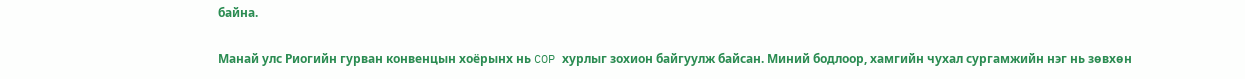байна.

Манай улс Риогийн гурван конвенцын хоёрынх нь COP хурлыг зохион байгуулж байсан. Миний бодлоор, хамгийн чухал сургамжийн нэг нь зөвхөн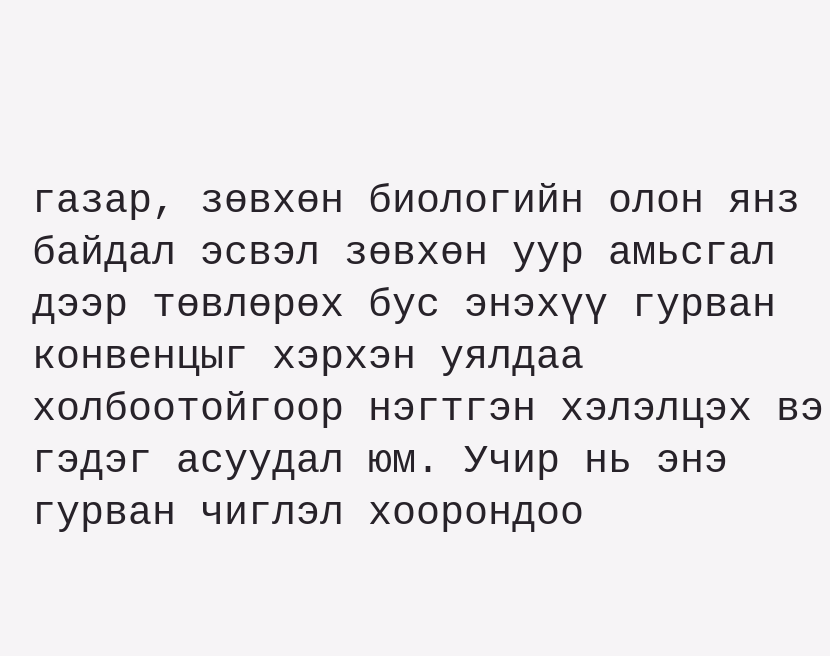газар, зөвхөн биологийн олон янз байдал эсвэл зөвхөн уур амьсгал дээр төвлөрөх бус энэхүү гурван конвенцыг хэрхэн уялдаа холбоотойгоор нэгтгэн хэлэлцэх вэ гэдэг асуудал юм. Учир нь энэ гурван чиглэл хоорондоо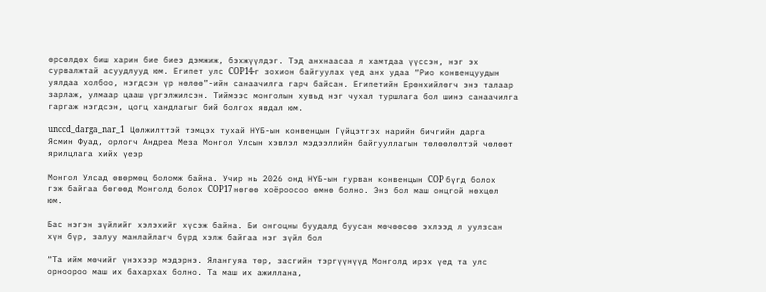өрсөлдөх биш харин бие биеэ дэмжиж, бэхжүүлдэг. Тэд анхнаасаа л хамтдаа үүссэн, нэг эх сурвалжтай асуудлууд юм. Египет улс COP14-г зохион байгуулах үед анх удаа “Рио конвенцуудын уялдаа холбоо, нэгдсэн үр нөлөө”-ийн санаачилга гарч байсан. Египетийн Ерөнхийлөгч энэ талаар зарлаж, улмаар цааш үргэлжилсэн. Тиймээс монголын хувьд нэг чухал туршлага бол шинэ санаачилга гаргаж нэгдсэн, цогц хандлагыг бий болгох явдал юм.

unccd_darga_nar_1   Цөлжилттэй тэмцэх тухай НҮБ-ын конвенцын Гүйцэтгэх нарийн бичгийн дарга Ясмин Фуад, орлогч Андреа Меза Монгол Улсын хэвлэл мэдээллийн байгууллагын төлөөлөлтэй чөлөөт ярилцлага хийх үеэр

Монгол Улсад өвөрмөц боломж байна. Учир нь 2026 онд НҮБ-ын гурван конвенцын COP бүгд болох гэж байгаа бөгөөд Монголд болох COP17 нөгөө хоёроосоо өмнө болно. Энэ бол маш онцгой нөхцөл юм.

Бас нэгэн зүйлийг хэлэхийг хүсэж байна. Би онгоцны буудалд буусан мөчөөсөө эхлээд л уулзсан хүн бүр, залуу манлайлагч бүрд хэлж байгаа нэг зүйл бол

“Та ийм мөчийг үнэхээр мэдэрнэ. Ялангуяа төр, засгийн тэргүүнүүд Монголд ирэх үед та улс орноороо маш их бахархах болно. Та маш их ажиллана,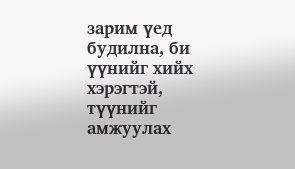зарим үед будилна, би үүнийг хийх хэрэгтэй, түүнийг амжуулах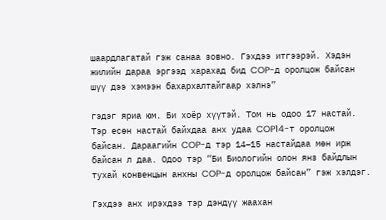шаардлагатай гэж санаа зовно. Гэхдээ итгээрэй. Хэдэн жилийн дараа эргээд харахад бид COP-д оролцож байсан шүү дээ хэмээн бахархалтайгаар хэлнэ”

гэдэг яриа юм. Би хоёр хүүтэй. Том нь одоо 17 настай. Тэр есөн настай байхдаа анх удаа COP14-т оролцож байсан. Дараагийн COP-д тэр 14–15 настайдаа мөн ирж байсан л даа. Одоо тэр “Би Биологийн олон янз байдлын тухай конвенцын анхны COP-д оролцож байсан” гэж хэлдэг.

Гэхдээ анх ирэхдээ тэр дэндүү жаахан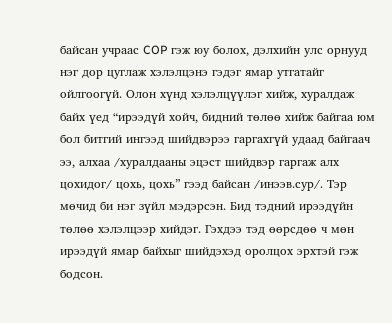байсан учраас COP гэж юу болох, дэлхийн улс орнууд нэг дор цуглаж хэлэлцэнэ гэдэг ямар утгатайг ойлгоогүй. Олон хүнд хэлэлцүүлэг хийж, хуралдаж байх үед “ирээдүй хойч, бидний төлөө хийж байгаа юм бол битгий ингээд шийдвэрээ гаргахгүй удаад байгаач ээ, алхаа /хуралдааны эцэст шийдвэр гаргаж алх цохидог/ цохь, цохь” гээд байсан /инээв.сур/. Тэр мөчид би нэг зүйл мэдэрсэн. Бид тэдний ирээдүйн төлөө хэлэлцээр хийдэг. Гэхдээ тэд өөрсдөө ч мөн ирээдүй ямар байхыг шийдэхэд оролцох эрхтэй гэж бодсон.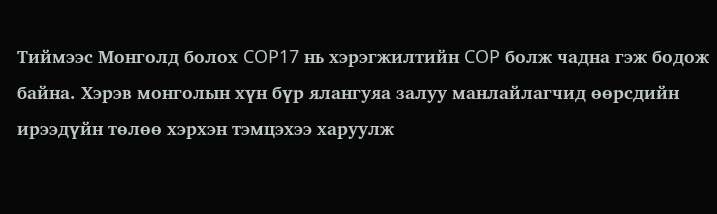Тиймээс Монголд болох COP17 нь хэрэгжилтийн COP болж чадна гэж бодож байна. Хэрэв монголын хүн бүр ялангуяа залуу манлайлагчид өөрсдийн ирээдүйн төлөө хэрхэн тэмцэхээ харуулж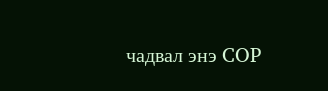чадвал энэ COP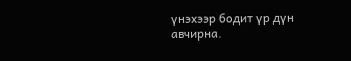үнэхээр бодит үр дүн авчирна.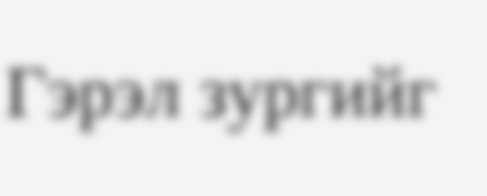Гэрэл зургийг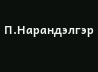П.Нарандэлгэр